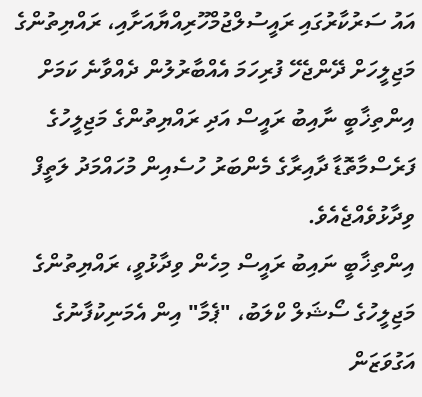އައު ސަރުކާރުގައި ރައީސުލްޖުމްހޫރިއްޔާއަށާއި، ރައްޔިތުންގެ މަޖިލީހަށް ދޭންޖެހޭ ފުރިހަމަ އެއްބާރުލުން ދެއްވާނެ ކަމަށް އިންތިޚާބީ ނާއިބު ރައީސް އަދި ރައްޔިތުންގެ މަޖިލީހުގެ ފަރެސްމާތޮޑާ ދާއިރާގެ މެންބަރު ހުސެއިން މުހައްމަދު ލަތީފް ވިދާޅުވެއްޖެއެވެ.
އިންތިޚާބީ ނައިބު ރައީސް މިހެން ވިދާޅުވީ، ރައްޔިތުންގެ މަޖިލީހުގެ ސޯޝަލް ކްލަބު، "ޕެމާ" އިން އެމަނިކުފާނުގެ އަގުވަޒަން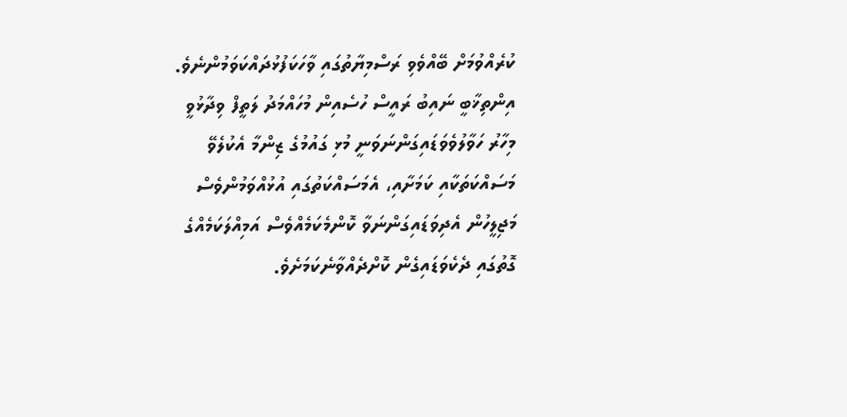ކުރެއްވުމަށް ބޭއްވެވި ރަސްމިޔާތުގައި ވާހަކަފުޅުދައްކަވަމުންނެވެ. އިންތިޚާބީ ނައިބު ރައީސް ހުސެއިން މުހައްމަދު ލަތީފް ވިދާޅުވީ މިހާރު ހަވާލުވެވަޑައިގަންނަވަނީ މުޅި ގައުމުގެ ޒިންމާ އެކުލެވޭ މަސައްކަތަކާއި ކަމަށާއި، އެމަސައްކަތުގައި އުޅުއްވަމުންވެސް މަޖިލީހުން އެދިވަޑައިގަންނަވާ ކޮންމެކަމެއްވެސް އަމިއްލަކަމެއްގެ ގޮތުގައި ދެކެވަޑައިގެން ކޮށްދެއްވާނެކަމަށެވެ.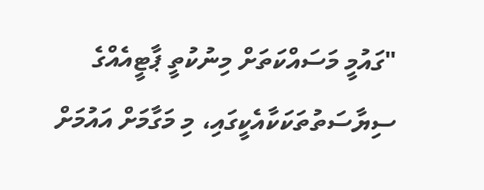"ގައުމީ މަސައްކަތަށް މިނުކުތީ ޕާޓީއެއްގެ ސިޔާސަތުތަކަކާއެކީގައި، މި މަގާމަށް އައުމަށް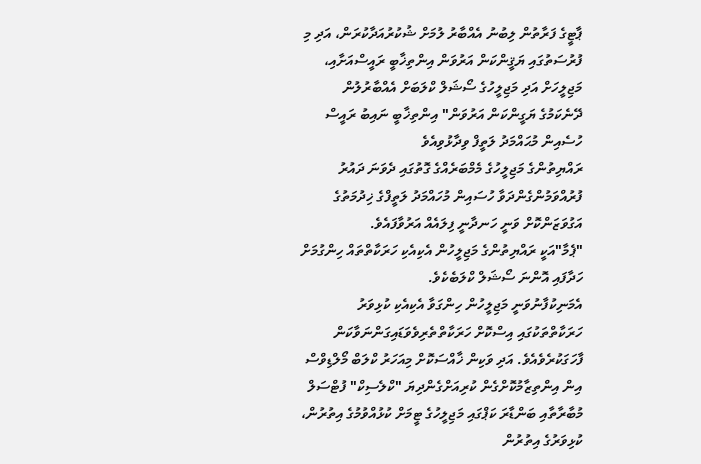ޕާޓީގެ ފަރާތުން ލިބުނު އެއްބާރު ލުމަށް ޝުކުރުއަދާކުރަން، އަދި މި ފުރުސަތުގައި ޔަޤީންކަން އަރުވަން އިންތިޚާބީ ރައީސްއަށާއި، މަޖިލީހަށް އަދި މަޖިލީހުގެ ސޯޝަލް ކްލަބަށް އެއްބާރުލުން ދޭނެކަމުގެ ޔަގީންކަން އަރުވަން" އިންތިޚާބީ ނައިބު ރައީސް ހުސެއިން މުޙައްމަދު ލަތީފް ވިދާޅުވިއެވެ
ރައްޔިތުންގެ މަޖިލީހުގެ މެމްބަރެއްގެ ގޮތުގައި ދެވަނަ ދައުރު ފުރުއްވަމުންގެންދަވާ ހުސައިން މުހައްމަދު ލަތީފްގެ ޚިދުމަތުގެ އަގުވަޒަންކޮށް ވަނީ ހަނދާނީ ފިލައެއް އަރުވާފައެވެ.
"ޕެމާ"އަކީ ރައްޔިތުންގެ މަޖިލީހުން އެކިއެކި ހަރަކާތްތައް ހިންގުމަށް ހަދާފައި އޮންނަ ސޯޝަލް ކްލަބެކެވެ.
އެމަނިކުފާނުވަނީ މަޖިލީހުން ހިންގަވާ އެކިއެކި ކުޅިވަރު ހަރަކާތްތަކުގައި އިސްކޮށް ހަރަކާތްތެރިވެވަޑައިގަންނަވާކަން ފާހަގަކުރެވެއެވެ. އަދި ވަކިން ޚާއްސަކޮށް މިއަހަރު ކްލަބް މޯލްޑިވްސް އިން އިންތިޒާމުކޮށްގެން ކުރިއަށްގެންދިޔަ "ކްލެސިކް" ފުޓްސަލް މުބާރާތާއި ބަންޑާރަ ކަޕްގައި މަޖިލީހުގެ ޓީމަށް ކުޅުއްވުމުގެ އިތުރުން، ކުޅިވަރުގެ އިތުރުން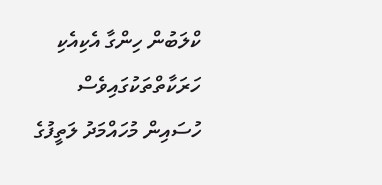ކްލަބުން ހިންގާ އެކިއެކި ހަރަކާތްތަކުގައިވެސް ހުސައިން މުހައްމަދު ލަތީފުގެ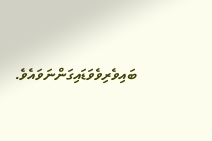ބައިވެރިވެވަޑައިގަންނަވައެވެ.